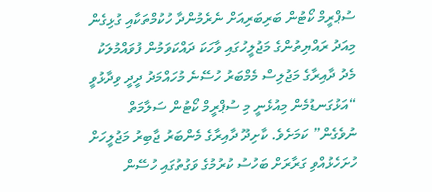ސުޕްރީމް ކޯޓުން ބަރިބަރިއަށް ނެރެމުންދާ ހުކުމްތަކާއި ގުޅިގެން މިއަދު ރައްޔިތުންގެ މަޖުލީހުގައި ވާހަކަ ދައްކަވަމުން ފުވައްމުލަކު މެދު ދާއިރާގެ މަޖުލިސް މެމްބަރު ހުސޭނެ މުހައްމަދު ދީދީ ވިދާޅުވީ “އަޅުގަނޑުމެން މިއުޅެނީ މި ސުޕްރީމް ކޯޓުން ސަލާމަތް ނުވެގެން” ކަމަށެވެ. ކާށިދޫ ދާއިރާގެ މެންބަރު ޖާބިރު މަޖުލީހަށް ހުށަހެޅުއްވި ގަރާރަށް ބަހުސު ކުރުމުގެ ވަގުތުގައި ހުސޭން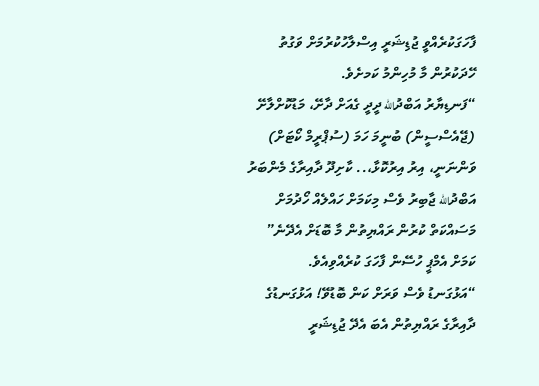ފާހަގަކުރެއްވީ ޖުޑިޝަރީ އިސްލާހުކުރުމަށް ވަގުތު ހޭދަކުރުން މާ މުހިންމު ކަމށެވެ.
“ފަނޑިޔާރު އަބްދުالله ދީދީ ގެއަށް ދާށޭ، މަޑުކޮށްލާށޭ (ޖޭއެސްސީން) ބުނީމަ ހަމަ (ސުޕްރީމް ކޯޓަށް) ވަންނަނީ، އިރު އިރުކޮޅާ،.. ކާށިދޫ ދާއިރާގެ މެންބަރު އަބްދުالله ޖާބިރު ވެސް މިކަމަށް ހައްލެއް ހޯދުމަށް މަސައްކަތް ކުރުން ރައްޔިތުން މާ ބޮޑަށް އެދޭނެ” ކަމަށް އެމްޕީ ހުސޭން ފާހަގަ ކުރެއްވިއެވެ.
“އަޅުގަނޑު ވެސް ވަރަށް ކަން ބޮޑުވޭ! އަޅުގަނޑުގެ ދާއިރާގެ ރައްޔިތުން އެބަ އެދޭ ޖުޑިޝަރީ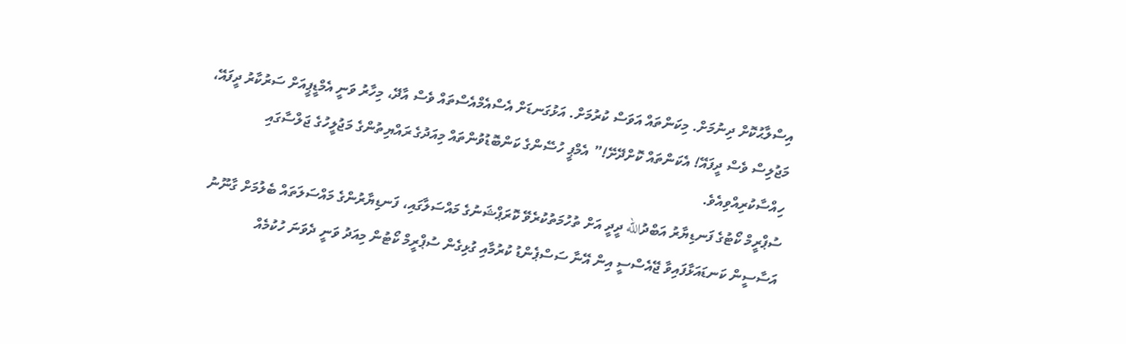އިސްލާޙުކޮށް ދިނުމަށް. މިކަންތައް އަވަސް ކުރުމަށް. އަޅުގަނޑަށް އެސްއެމްއެސްތައް ވެސް އާދޭ، މިހާރު ވަނީ އެމްޑީޕީއަށް ސަރުކާރު ދީފައޭ، މަޖުލިސް ވެސް ދީފައޭ! އެކަންތައް ކޮށްދޭށޭ!” އެމްޕީ ހުސޭންގެ ކަންބޮޑުވުންތައް މިއަދުގެ ރައްޔިތުންގެ މަޖުލީހުގެ ޖަލްސާގައި ހިއްސާކުރިއްވިއެވެ.
ސުޕްރީމް ކޯޓުގެ ފަނޑިޔާރު އަބްދުالله ދީދީ އަށް ތުހުމަތުކުރެވޭ ކޮރަޕްޝަނުގެ މައްސަލާގައި، ފަނޑިޔާރުންގެ މައްސަލަތައް ބެލުމަށް ގާނޫނު އަސާސީން ކަނޑައަޅާފައިވާ ޖޭއެސްސީ އިން އޭނާ ސަސްޕެންޑު ކުރުމާއި ގުޅިގެން ސުޕްރީމް ކޯޓުން މިއަދު ވަނީ ދެވަނަ ހުކުމެއް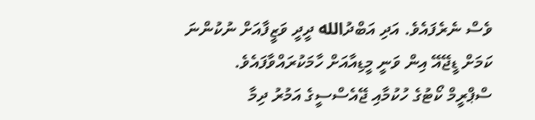ވެސް ނެރެފައެވެ. އަދި އަބްދުالله ދީދީ ވަޒީފާއަށް ނުކުންނަ ކަމަށް ޑީޖޭއޭ އިން ވަނީ މީޑިއާއަށް ހާމަކުރައްވާފައެވެ.
ސްޕްރީމް ކޯޓުގެ ހުކުމާއި ޖޭއެސްސީގެ އަމުރު ދިމާ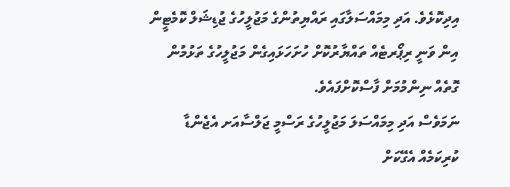އިދިކޮޅެވެ. އަދި މިމައްސަލާގައި ރައްޔިތުންގެ މަޖުލީހުގެ ޖުޑިޝަލް ކޮމެޓީން އިން ވަނީ ރިޕޯރޓެއް ތައްޔާރުކޮށް ހުށަހަޅައިގެން މަޖުލީހުގެ ތަޅުމުން ގޮތެއް ނިންމުމަށް ފާސްކޮށްފައެވެ.
ނަމަވެސް އަދި މިމައްސަލަ މަޖުލީހުގެ ރަސްމީ ޖަލްސާއަށ އެޖެންޑާ ކުރިކަމެއް އެގޭކަށް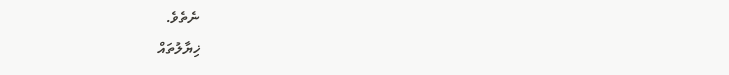ނެތެވެ.
ޚިޔާލުތައް